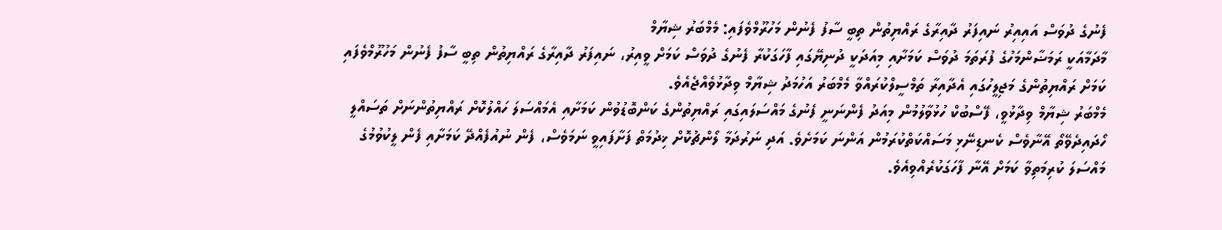ފެނުގެ ދުވަސް އައިއިރު ނައިފަރު ދާއިރާގެ ރައްޔިތުން ތިބީ ސާފު ފެނުން މަހުރޫމްވެފައި: މެމްބަރު ޝިޔާމް
މާދަމާއަކީ ރަމަޟާންމަހުގެ ފުރަތަމަ ދުވަސް ކަމަށާއި މިއަދަކީ ދުނިޔޭގައި ފާހަގަކުރާ ފެނުގެ ދުވަސް ކަމަށް ވީއިރު، ނައިފަރު ދާއިރާގެ ރައްޔިތުން ތިބީ ސާފު ފެނުން މަހުރޫމްވެފައި ކަމަށް ރައްޔިތުންގެ މަޖިލީހުގައި އެދާއިރާ ތަމްސީލްކުރައްވާ މެމްބަރު އަހުމަދު ޝިޔާމް ވިދާޅުވެއްޖެއެވެ.
މެމްބަރު ޝިޔާމް ވިދާޅުވީ، ފޭސްބުކް ހުޅުވާލުމުން މިއަދު ފެންނަނީ ފެނުގެ މައްސަލައިގައި ރައްޔިތުންގެ ކަންބޮޑުވުން ކަމަށާއި އެމައްސަލަ ހައްލުކޮށް ރައްޔިތުންނަށް ތަސައްލީ ހޯދައިދެވޭތޯ އޭނާވެސް ކެނޑިނޭޅި މަސައްކަތްކުރަމުން އަންނަ ކަމަށެވެ. އަދި ނަރުދަމާ ލޯންޗުކޮށް ޚިދުމަތް ފަށާފައިވީ ނަމަވެސް، ފެން ނުއުފެއްދޭ ކަމަށާއި ފެން ލީކުވުމުގެ މައްސަލަ ކުރިމަތިވާ ކަމަށް އޭނާ ފާހަގަކުރެއްވިއެވެ.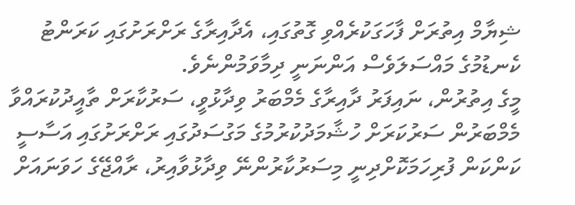ޝިޔާމް އިތުރަށް ފާހަގަކުރެއްވި ގޮތުގައި، އެދާއިރާގެ ރަށްރަށުގައި ކަރަންޓު ކެނޑުމުގެ މައްސަލަވެސް އަންނަނީ ދިމާވަމުންނެވެ.
މީގެ އިތުރުން، ނައިފަރު ދާއިރާގެ މެމްބަރު ވިދާޅުވީ، ސަރުކާރަށް ތާއީދުކުރައްވާ މެމްބަރުން ސަރުކަރަށް ހުޝާމަދުކުރުމުގެ މަގުސަދުގައި ރަށްރަށުގައި އަސާސީ ކަންކަން ފުރިހަމަކޮށްދިނީ މިސަރުކާރުންނޭ ވިދާޅުވާއިރު، ރާއްޖޭގެ ހަވަނައަށް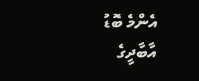އެންމެ ބޮޑު އާބާދީގެ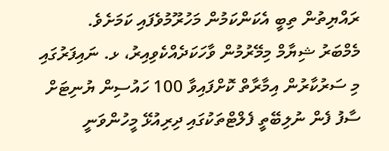ރައްޔިތުން ތިބީ އެކަންކަމުން މަހުރޫމުވެފައި ކަމަށެވެ.
މެމްބަރު ޝިޔާމް މިމޭރުމުން ވާހަކަދެއްކެވިއިރު، ޅ. ނައިފަރުގައި މި ސަރުކާރުން އިމާރާތް ކޮށްފައިވާ 100 ހައުސިން ޔުނިޓަށް ސާފު ފެން ނުލިބޭތީ ފެލްޓްތަކުގައި ދިރިއުޅޭ މީހުންވަނީ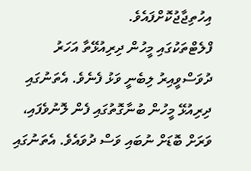އިހުތިޖާޖުކޮށްފައެވެ.
ފްލެޓްތަކުގައި މީހުން ދިރިއުޅޭތާ އަހަރު ދުވަސްވީއިރު ލިބެނީ ވަޅު ފެނެވެ. އެތަނުގައި ދިރިއުޅޭ މީހުން ބުނާގޮތުގައި ފެން ލޮނުވެފައި، ވަރަށް ބޮޑަށް ނުބައި ވަސް ދުވައެވެ. އެތަނުގައި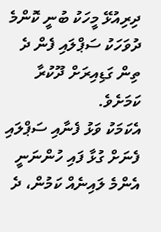ދިރިއުޅޭ މީހަކު ބުނީ ކޮންމެ ދުވަހަކު ސަޕްލައި ފެން ދެ ތިން ގަޑިއިރަށް ދޫކުރާ ކަމަށެވެ.
އެކަމަކު ވަޅު ފެނާއި ސަޕްލައި ފެނަށް ގުޅާ ފައި ހުންނަނީ އެންމެ ލައިނެއް ކަމުން، ދެ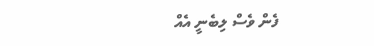ފެން ވެސް ލިބެނީ އެއް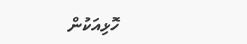ހޮޅިއަކުން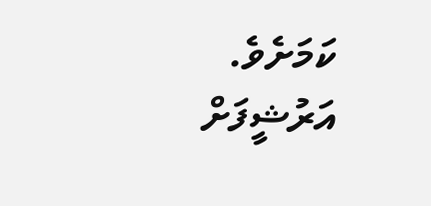ކަމަށެވެ.
އަރުޝީފަށް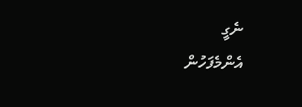ނެގީ
އެންމެފަހުން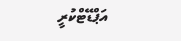އަޕްޑޭޓްކުރީ